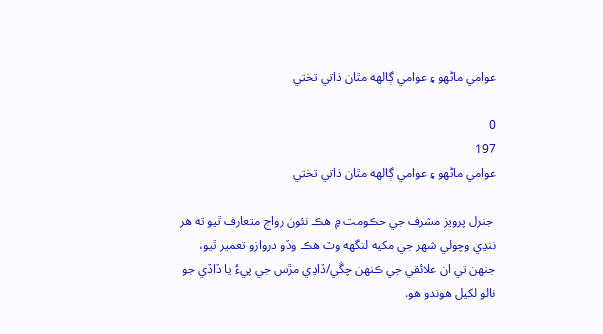عوامي ماڻهو ۽ عوامي ڳالهه مٿان ذاتي تختي

0
197
عوامي ماڻهو ۽ عوامي ڳالهه مٿان ذاتي تختي

 جنرل پرويز مشرف جي حڪومت ۾ هڪ نئون رواج متعارف ٿيو ته هر ننڍي وچولي شهر جي مکيه لنگهه وٽ هڪ وڏو دروازو تعمير ٿيو، جنهن تي ان علائقي جي ڪنهن چڱي/ڏاڍي مڙس جي پيءُ يا ڏاڏي جو نالو لکيل هوندو هو.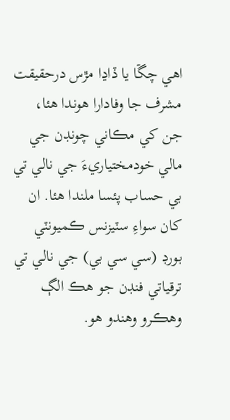اهي چڱا يا ڏاڍا مڙس درحقيقت مشرف جا وفادارا هوندا هئا، جن کي مڪاني چونڊن جي مالي خودمختياريءَ جي نالي تي بي حساب پئسا ملندا هئا. ان کان سواءِ سٽيزنس ڪميونٽي بورڊ (سي سي بي) جي نالي تي ترقياتي فنڊن جو هڪ الڳ وهڪرو وهندو هو.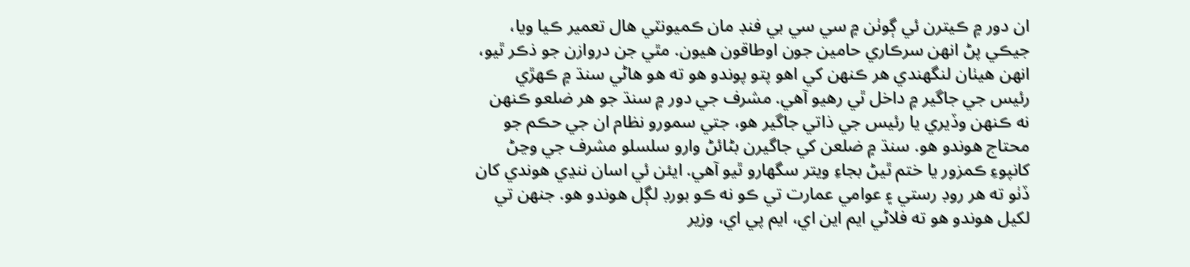ان دور ۾ ڪيترن ئي ڳوٺن ۾ سي سي بي فنڊ مان ڪميونٽي هال تعمير ڪيا ويا، جيڪي پڻ انهن سرڪاري حامين جون اوطاقون هيون. مٿي جن دروازن جو ذڪر ٿيو، انهن هيٺان لنگهندي هر ڪنهن کي اهو پتو پوندو هو ته هو هاڻي سنڌ ۾ ڪهڙي رئيس جي جاگير ۾ داخل ٿي رهيو آهي. مشرف جي دور ۾ سنڌ جو هر ضلعو ڪنهن نه ڪنهن وڏيري يا رئيس جي ذاتي جاگير هو، جتي سمورو نظام ان جي حڪم جو محتاج هوندو هو. سنڌ ۾ ضلعن کي جاگيرن بڻائڻ وارو سلسلو مشرف جي وڃڻ کانپوءِ ڪمزور يا ختم ٿيڻ بجاءِ ويتر سگهارو ٿيو آهي. ايئن ئي اسان ننڍي هوندي کان ڏٺو ته هر روڊ رستي ۽ عوامي عمارت تي ڪو نه ڪو بورڊ لڳل هوندو هو. جنهن تي لکيل هوندو هو ته فلاڻي ايم اين اي، ايم پي اي، وزير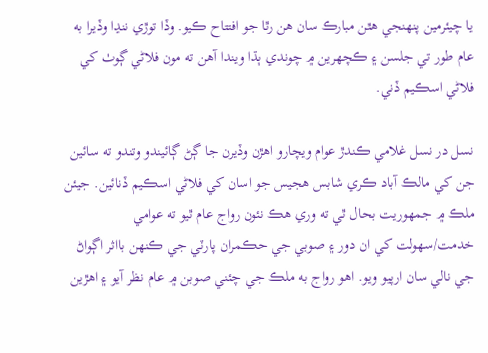يا چيئرمين پنهنجي هٿن مبارڪ سان هن رٿا جو افتتاح ڪيو. وڏا توڙي ننڍا وڏيرا به عام طور تي جلسن ۽ ڪچهرين ۾ چوندي ٻڌا ويندا آهن ته مون فلاڻي ڳوٺ کي فلاڻي اسڪيم ڏني.

نسل در نسل غلامي ڪندڙ عوام ويچارو اهڙن وڏيرن جا ڳڻ ڳائيندو وتندو ته سائين جن کي مالڪ آباد ڪري شابس هجيس جو اسان کي فلاڻي اسڪيم ڏنائين. جيئن ملڪ ۾ جمهوريت بحال ٿي ته وري هڪ نئون رواج عام ٿيو ته عوامي خدمت/سهولت کي ان دور ۽ صوبي جي حڪمران پارٽي جي ڪنهن بااثر اڳواڻ جي نالي سان ارپيو ويو. اهو رواج به ملڪ جي چئني صوبن ۾ عام نظر آيو ۽ اهڙين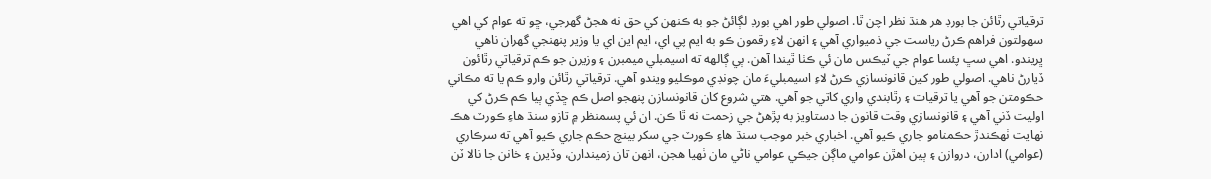ترقياتي رٿائن جا بورڊ هر هنڌ نظر اچن ٿا. اصولي طور اهي بورڊ لڳائڻ جو به ڪنهن کي حق نه هجڻ گهرجي، ڇو ته عوام کي اهي سهولتون فراهم ڪرڻ رياست جي ذميواري آهي ۽ انهن لاءِ رقمون ڪو به ايم پي اي، ايم اين اي يا وزير پنهنجي گهران ناهي ڀريندو. اهي سڀ پئسا عوام جي ٽيڪس مان ئي ڪٺا ٿيندا آهن. ٻي ڳالهه ته اسيمبلي ميمبرن ۽ وزيرن جو ڪم ترقياتي رٿائون ڏيارڻ ناهي. اصولي طور کين قانونسازي ڪرڻ لاءِ اسيمبليءَ مان چونڊي موڪليو ويندو آهي. ترقياتي رٿائن وارو ڪم يا ته مڪاني حڪومتن جو آهي يا ترقيات ۽ رٿابندي واري کاتي جو آهي. هتي شروع کان قانونسازن پنهجو اصل ڪم ڇڏي ٻيا ڪم ڪرڻ کي اوليت ڏني آهي ۽ قانونسازي وقت قانون جا دستاويز به پڙهڻ جي زحمت نه ٿا ڪن. ان ئي پسمنظر ۾ تازو سنڌ هاءِ ڪورٽ هڪ نهايت ٺهڪندڙ حڪمنامو جاري ڪيو آهي. اخباري خبر موجب سنڌ هاءِ ڪورٽ جي سکر بينچ حڪم جاري ڪيو آهي ته سرڪاري (عوامي) ادارن، دروازن ۽ ٻين اهڙن عوامي ماڳن جيڪي عوامي ناڻي مان ٺهيا هجن، انهن تان زميندارن، وڏيرن ۽ خانن جا نالا ٽن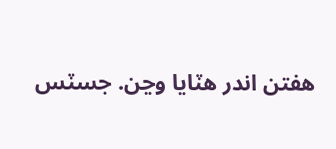هفتن اندر هٽايا وڃن. جسٽس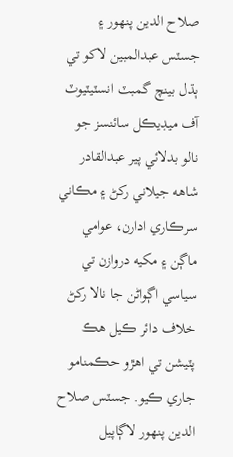صلاح الدين پنهور ۽ جسٽس عبدالمبين لاکو تي ٻڌل بينچ گمبٽ انسٽيٽيوٽ آف ميڊيڪل سائنسز جو نالو بدلائي پير عبدالقادر شاهه جيلاني رکڻ ۽ مڪاني سرڪاري ادارن، عوامي ماڳن ۽ مکيه دروازن تي سياسي اڳواڻن جا نالا رکڻ خلاف دائر ڪيل هڪ پٽيشن تي اهڙو حڪمنامو جاري ڪيو. جسٽس صلاح الدين پنهور لاڳاپيل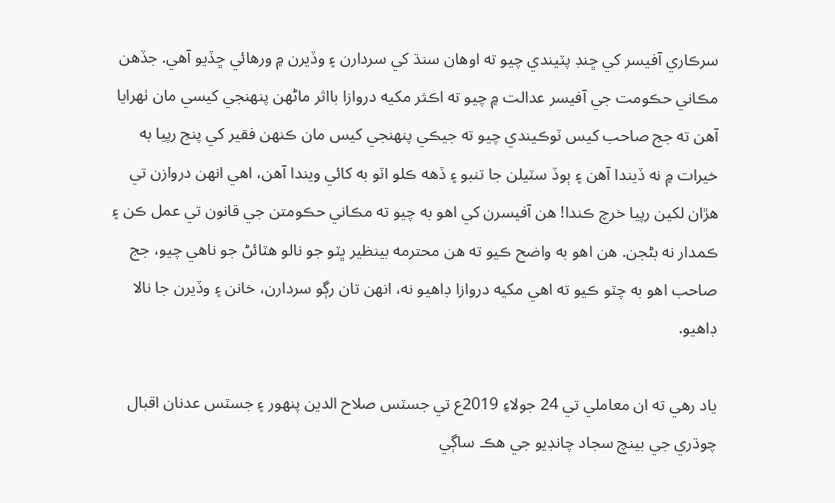سرڪاري آفيسر کي ڇنڊ پٽيندي چيو ته اوهان سنڌ کي سردارن ۽ وڏيرن ۾ ورهائي ڇڏيو آهي. جڏهن مڪاني حڪومت جي آفيسر عدالت ۾ چيو ته اڪثر مکيه دروازا بااثر ماڻهن پنهنجي کيسي مان ٺهرايا آهن ته جج صاحب کيس ٽوڪيندي چيو ته جيڪي پنهنجي کيس مان ڪنهن فقير کي پنج رپيا به خيرات ۾ نه ڏيندا آهن ۽ ٻوڏ سٽيلن جا تنبو ۽ ڏهه ڪلو اٽو به کائي ويندا آهن، اهي انهن دروازن تي هڙان لکين رپيا خرچ ڪندا! هن آفيسرن کي اهو به چيو ته مڪاني حڪومتن جي قانون تي عمل ڪن ۽ ڪمدار نه بڻجن. هن اهو به واضح ڪيو ته هن محترمه بينظير ڀٽو جو نالو هٽائڻ جو ناهي چيو، جج صاحب اهو به چٽو ڪيو ته اهي مکيه دروازا ڊاهيو نه، انهن تان رڳو سردارن، خانن ۽ وڏيرن جا نالا ڊاهيو.

ياد رهي ته ان معاملي تي 24 جولاءِ 2019ع تي جسٽس صلاح الدين پنهور ۽ جسٽس عدنان اقبال چوڌري جي بينچ سجاد چانڊيو جي هڪ ساڳي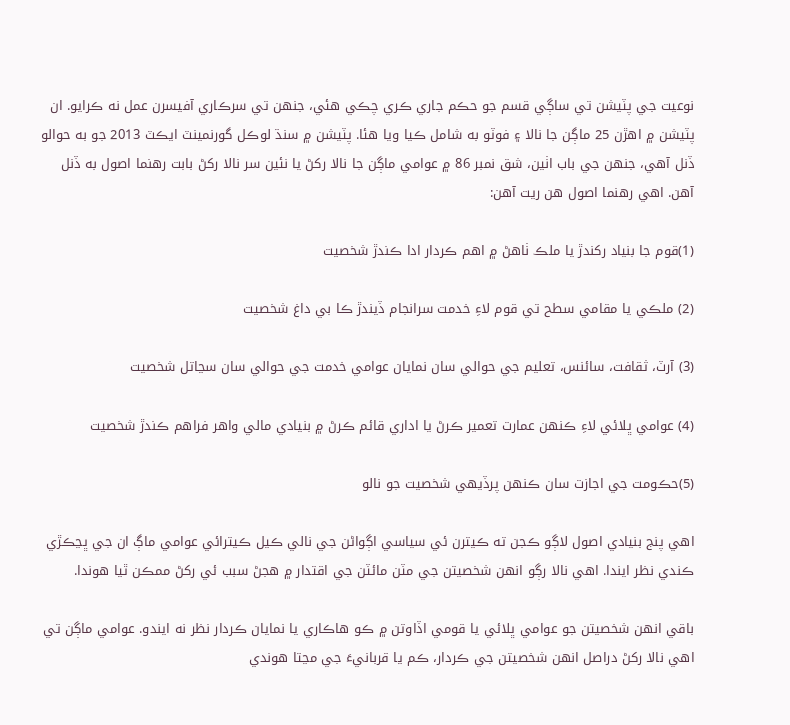نوعيت جي پٽيشن تي ساڳي قسم جو حڪم جاري ڪري چڪي هئي، جنهن تي سرڪاري آفيسرن عمل نه ڪرايو. ان پٽيشن ۾ اهڙن 25 ماڳن جا نالا ۽ فوٽو به شامل ڪيا ويا هئا. پٽيشن ۾ سنڌ لوڪل گورنمينٽ ايڪٽ 2013 جو به حوالو ڏنل آهي، جنهن جي باب اٺين، شق نمبر 86 ۾ عوامي ماڳن جا نالا رکڻ يا نئين سر نالا رکڻ بابت رهنما اصول به ڏنل آهن. اهي رهنما اصول هن ريت آهن:

(1)قوم جا بنياد رکندڙ يا ملڪ ٺاهڻ ۾ اهم ڪردار ادا ڪندڙ شخصيت

(2) ملڪي يا مقامي سطح تي قوم لاءِ خدمت سرانجام ڏيندڙ ڪا بي داغ شخصيت

(3) آرٽ، ثقافت، سائنس، تعليم جي حوالي سان نمايان عوامي خدمت جي حوالي سان سڃاتل شخصيت

(4) عوامي ڀلائي لاءِ ڪنهن عمارت تعمير ڪرڻ يا اداري قائم ڪرڻ ۾ بنيادي مالي واهر فراهم ڪندڙ شخصيت

(5)حڪومت جي اجازت سان ڪنهن پرڏيهي شخصيت جو نالو

اهي پنج بنيادي اصول لاڳو ڪجن ته ڪيترن ئي سياسي اڳواڻن جي نالي ڪيل ڪيترائي عوامي ماڳ ان جي ڀڃڪڙي ڪندي نظر ايندا. اهي نالا رڳو انهن شخصيتن جي مٽن مائٽن جي اقتدار ۾ هجڻ سبب ئي رکڻ ممڪن ٿيا هوندا.

باقي انهن شخصيتن جو عوامي ڀلائي يا قومي اڏاوتن ۾ ڪو هاڪاري يا نمايان ڪردار نظر نه ايندو. عوامي ماڳن تي اهي نالا رکڻ دراصل انهن شخصيتن جي ڪردار، ڪم يا قربانيءَ جي مڃتا هوندي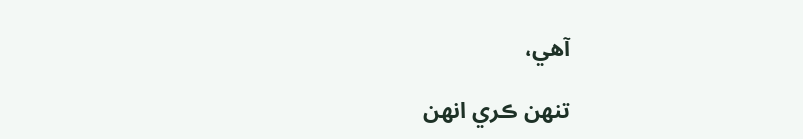آهي،

تنهن ڪري انهن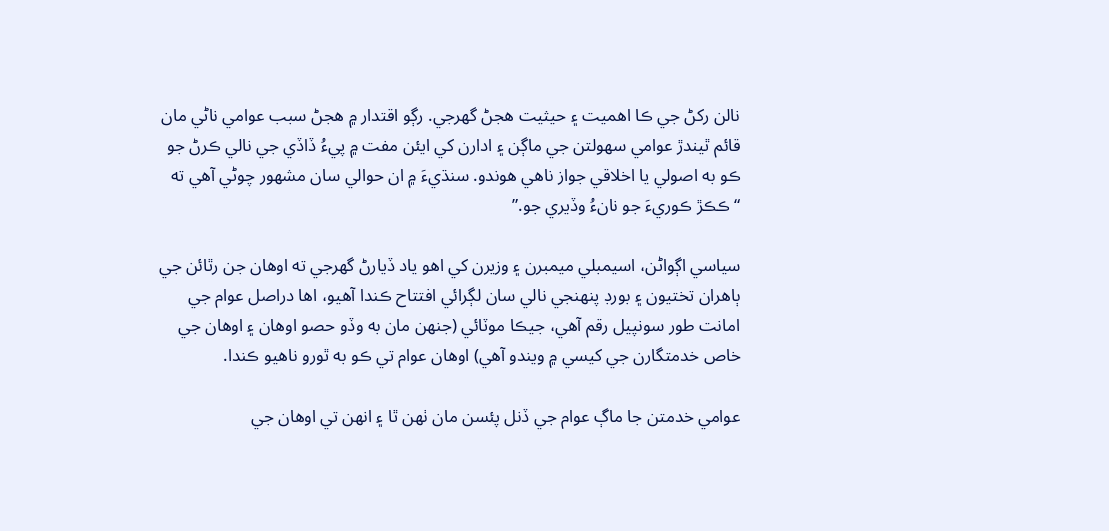نالن رکڻ جي ڪا اهميت ۽ حيثيت هجڻ گهرجي. رڳو اقتدار ۾ هجڻ سبب عوامي ناڻي مان قائم ٿيندڙ عوامي سهولتن جي ماڳن ۽ ادارن کي ايئن مفت ۾ پيءُ ڏاڏي جي نالي ڪرڻ جو ڪو به اصولي يا اخلاقي جواز ناهي هوندو. سنڌيءَ ۾ ان حوالي سان مشهور چوڻي آهي ته “ڪڪڙ ڪوريءَ جو نانءُ وڏيري جو.”

سياسي اڳواڻن، اسيمبلي ميمبرن ۽ وزيرن کي اهو ياد ڏيارڻ گهرجي ته اوهان جن رٿائن جي ٻاهران تختيون ۽ بورڊ پنهنجي نالي سان لڳرائي افتتاح ڪندا آهيو، اها دراصل عوام جي امانت طور سونپيل رقم آهي، جيڪا موٽائي (جنهن مان به وڏو حصو اوهان ۽ اوهان جي خاص خدمتگارن جي کيسي ۾ ويندو آهي) اوهان عوام تي ڪو به ٿورو ناهيو ڪندا.

عوامي خدمتن جا ماڳ عوام جي ڏنل پئسن مان ٺهن ٿا ۽ انهن تي اوهان جي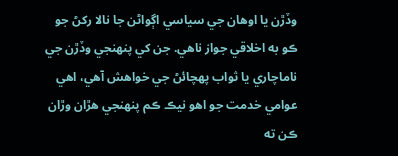وڏڙن يا اوهان جي سياسي اڳواڻن جا نالا رکڻ جو ڪو به اخلاقي جواز ناهي. جن کي پنهنجي وڏڙن جي ناماچاري يا ثواب پهچائڻ جي خواهش آهي، اهي عوامي خدمت جو اهو نيڪ ڪم پنهنجي هڙان وڙان ڪن ته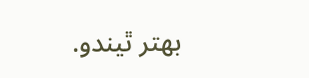بهتر ٿيندو.